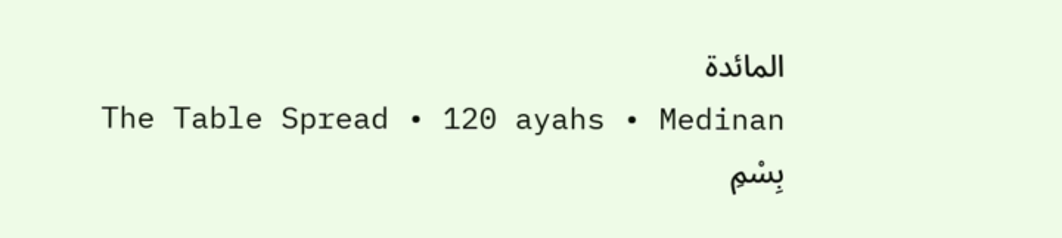المائدة
The Table Spread • 120 ayahs • Medinan
بِسْمِ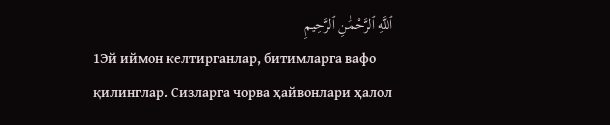ٱللَّهِ ٱلرَّحْمَٰنِ ٱلرَّحِيمِ
1Эй иймон келтирганлар, битимларга вафо қилинглар. Сизларга чорва ҳайвонлари ҳалол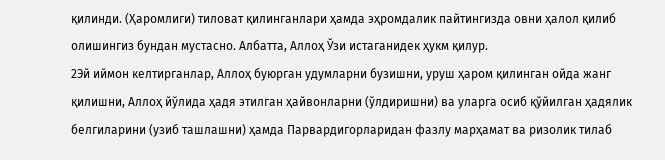қилинди. (Ҳаромлиги) тиловат қилинганлари ҳамда эҳромдалик пайтингизда овни ҳалол қилиб олишингиз бундан мустасно. Албатта, Аллоҳ Ўзи истаганидек ҳукм қилур.
2Эй иймон келтирганлар, Аллоҳ буюрган удумларни бузишни, уруш ҳаром қилинган ойда жанг қилишни, Аллоҳ йўлида ҳадя этилган ҳайвонларни (ўлдиришни) ва уларга осиб қўйилган ҳадялик белгиларини (узиб ташлашни) ҳамда Парвардигорларидан фазлу марҳамат ва ризолик тилаб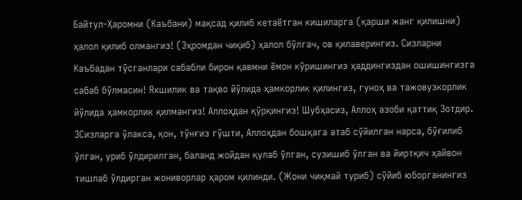Байтул-Ҳаромни (Каъбани) мақсад қилиб кетаётган кишиларга (қарши жанг қилишни) ҳалол қилиб олмангиз! (Эҳромдан чиқиб) ҳалол бўлгач, ов қилаверингиз. Сизларни Каъбадан тўсганлари сабабли бирон қавмни ёмон кўришингиз ҳаддингиздан ошишингизга сабаб бўлмасин! Яхшилик ва тақво йўлида ҳамкорлик қилингиз, гуноҳ ва тажовузкорлик йўлида ҳамкорлик қилмангиз! Аллоҳдан қўрқингиз! Шубҳасиз, Аллоҳ азоби қаттиқ Зотдир.
3Сизларга ўлакса, қон, тўнғиз гўшти, Аллоҳдан бошқага атаб сўйилган нарса, бўғилиб ўлган, уриб ўлдирилган, баланд жойдан қулаб ўлган, сузишиб ўлган ва йиртқич ҳайвон тишлаб ўлдирган жониворлар ҳаром қилинди. (Жони чиқмай туриб) сўйиб юборганингиз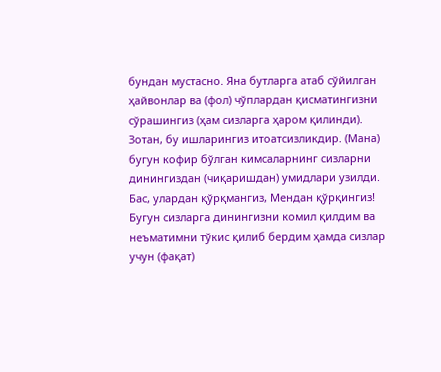бундан мустасно. Яна бутларга атаб сўйилган ҳайвонлар ва (фол) чўплардан қисматингизни сўрашингиз (ҳам сизларга ҳаром қилинди). Зотан, бу ишларингиз итоатсизликдир. (Мана) бугун кофир бўлган кимсаларнинг сизларни динингиздан (чиқаришдан) умидлари узилди. Бас, улардан қўрқмангиз, Мендан қўрқингиз! Бугун сизларга динингизни комил қилдим ва неъматимни тўкис қилиб бердим ҳамда сизлар учун (фақат)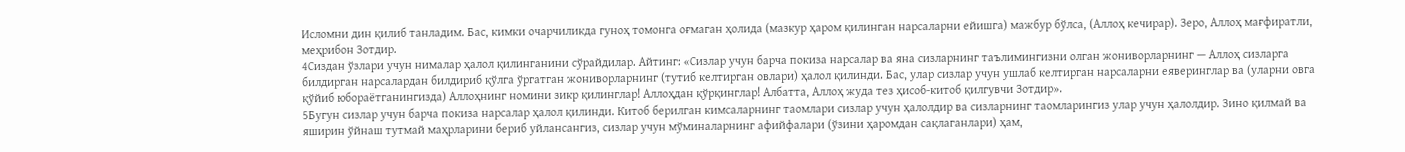Исломни дин қилиб танладим. Бас, кимки очарчиликда гуноҳ томонга оғмаган ҳолида (мазкур ҳаром қилинган нарсаларни ейишга) мажбур бўлса, (Аллоҳ кечирар). Зеро, Аллоҳ мағфиратли, меҳрибон Зотдир.
4Сиздан ўзлари учун нималар ҳалол қилинганини сўрайдилар. Айтинг: «Сизлар учун барча покиза нарсалар ва яна сизларнинг таълимингизни олган жониворларнинг — Аллоҳ сизларга билдирган нарсалардан билдириб қўлга ўргатган жониворларнинг (тутиб келтирган овлари) ҳалол қилинди. Бас, улар сизлар учун ушлаб келтирган нарсаларни еяверинглар ва (уларни овга қўйиб юбораётганингизда) Аллоҳнинг номини зикр қилинглар! Аллоҳдан қўрқинглар! Албатта, Аллоҳ жуда тез ҳисоб-китоб қилгувчи Зотдир».
5Бугун сизлар учун барча покиза нарсалар ҳалол қилинди. Китоб берилган кимсаларнинг таомлари сизлар учун ҳалолдир ва сизларнинг таомларингиз улар учун ҳалолдир. Зино қилмай ва яширин ўйнаш тутмай маҳрларини бериб уйлансангиз, сизлар учун мўминаларнинг афийфалари (ўзини ҳаромдан сақлаганлари) ҳам,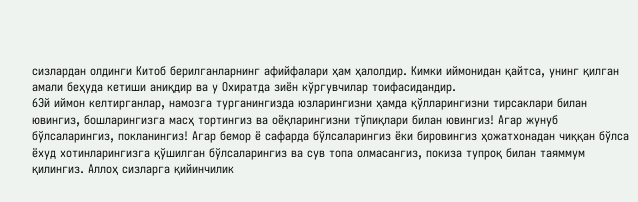сизлардан олдинги Китоб берилганларнинг афийфалари ҳам ҳалолдир. Кимки иймонидан қайтса, унинг қилган амали беҳуда кетиши аниқдир ва у Охиратда зиён кўргувчилар тоифасидандир.
6Эй иймон келтирганлар, намозга турганингизда юзларингизни ҳамда қўлларингизни тирсаклари билан ювингиз, бошларингизга масҳ тортингиз ва оёқларингизни тўпиқлари билан ювингиз! Агар жунуб бўлсаларингиз, покланингиз! Агар бемор ё сафарда бўлсаларингиз ёки бировингиз ҳожатхонадан чиққан бўлса ёхуд хотинларингизга қўшилган бўлсаларингиз ва сув топа олмасангиз, покиза тупроқ билан таяммум қилингиз. Аллоҳ сизларга қийинчилик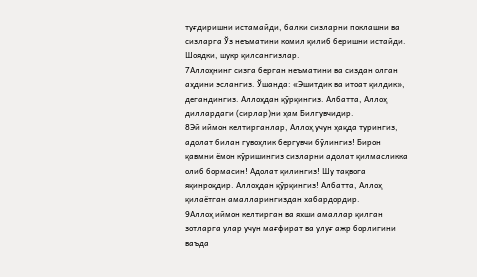туғдиришни истамайди, балки сизларни поклашни ва сизларга Ўз неъматини комил қилиб беришни истайди. Шоядки, шукр қилсангизлар.
7Аллоҳнинг сизга берган неъматини ва сиздан олган аҳдини эслангиз. Ўшанда: «Эшитдик ва итоат қилдик», дегандингиз. Аллоҳдан қўрқингиз. Албатта, Аллоҳ диллардаги (сирлар)ни ҳам Билгувчидир.
8Эй иймон келтирганлар, Аллоҳ учун ҳақда турингиз, адолат билан гувоҳлик бергувчи бўлингиз! Бирон қавмни ёмон кўришингиз сизларни адолат қилмасликка олиб бормасин! Адолат қилингиз! Шу тақвога яқинроқдир. Аллоҳдан қўрқингиз! Албатта, Аллоҳ қилаётган амалларингиздан хабардордир.
9Аллоҳ иймон келтирган ва яхши амаллар қилган зотларга улар учун мағфират ва улуғ ажр борлигини ваъда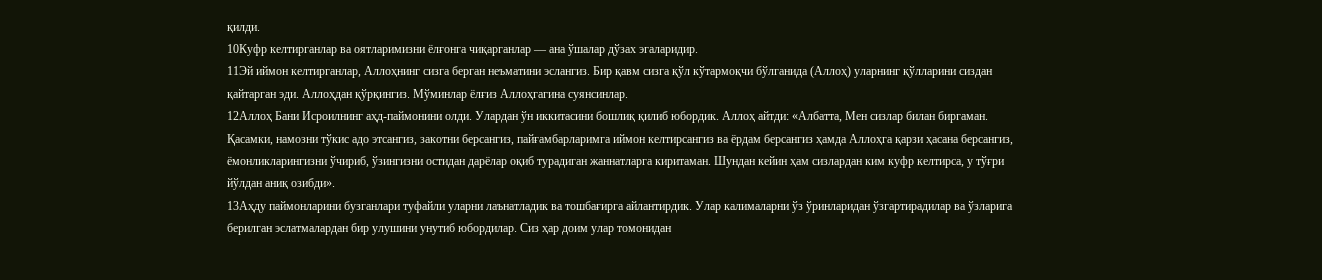қилди.
10Куфр келтирганлар ва оятларимизни ёлғонга чиқарганлар — ана ўшалар дўзах эгаларидир.
11Эй иймон келтирганлар, Аллоҳнинг сизга берган неъматини эслангиз. Бир қавм сизга қўл кўтармоқчи бўлганида (Аллоҳ) уларнинг қўлларини сиздан қайтарган эди. Аллоҳдан қўрқингиз. Мўминлар ёлғиз Аллоҳгагина суянсинлар.
12Аллоҳ Бани Исроилнинг аҳд-паймонини олди. Улардан ўн иккитасини бошлиқ қилиб юбордик. Аллоҳ айтди: «Албатта, Мен сизлар билан биргаман. Қасамки, намозни тўкис адо этсангиз, закотни берсангиз, пайғамбарларимга иймон келтирсангиз ва ёрдам берсангиз ҳамда Аллоҳга қарзи ҳасана берсангиз, ёмонликларингизни ўчириб, ўзингизни остидан дарёлар оқиб турадиган жаннатларга киритаман. Шундан кейин ҳам сизлардан ким куфр келтирса, у тўғри йўлдан аниқ озибди».
13Аҳду паймонларини бузганлари туфайли уларни лаънатладик ва тошбағирга айлантирдик. Улар калималарни ўз ўринларидан ўзгартирадилар ва ўзларига берилган эслатмалардан бир улушини унутиб юбордилар. Сиз ҳар доим улар томонидан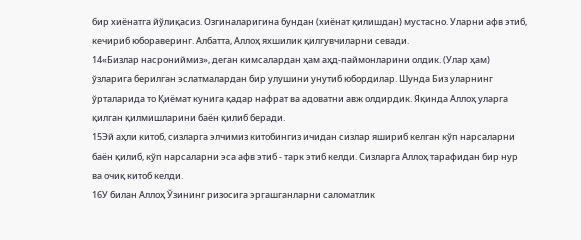бир хиёнатга йўлиқасиз. Озгиналаригина бундан (хиёнат қилишдан) мустасно. Уларни афв этиб, кечириб юбораверинг. Албатта, Аллоҳ яхшилик қилгувчиларни севади.
14«Бизлар насрониймиз», деган кимсалардан ҳам аҳд-паймонларини олдик. (Улар ҳам) ўзларига берилган эслатмалардан бир улушини унутиб юбордилар. Шунда Биз уларнинг ўрталарида то Қиёмат кунига қадар нафрат ва адоватни авж олдирдик. Яқинда Аллоҳ уларга қилган қилмишларини баён қилиб беради.
15Эй аҳли китоб, сизларга элчимиз китобингиз ичидан сизлар яшириб келган кўп нарсаларни баён қилиб, кўп нарсаларни эса афв этиб - тарк этиб келди. Сизларга Аллоҳ тарафидан бир нур ва очиқ китоб келди.
16У билан Аллоҳ Ўзининг ризосига эргашганларни саломатлик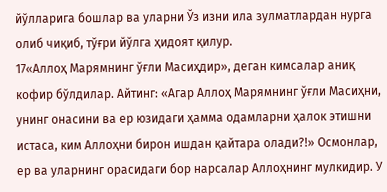йўлларига бошлар ва уларни Ўз изни ила зулматлардан нурга олиб чиқиб, тўғри йўлга ҳидоят қилур.
17«Аллоҳ Марямнинг ўғли Масиҳдир», деган кимсалар аниқ кофир бўлдилар. Айтинг: «Агар Аллоҳ Марямнинг ўғли Масиҳни, унинг онасини ва ер юзидаги ҳамма одамларни ҳалок этишни истаса, ким Аллоҳни бирон ишдан қайтара олади?!» Осмонлар, ер ва уларнинг орасидаги бор нарсалар Аллоҳнинг мулкидир. У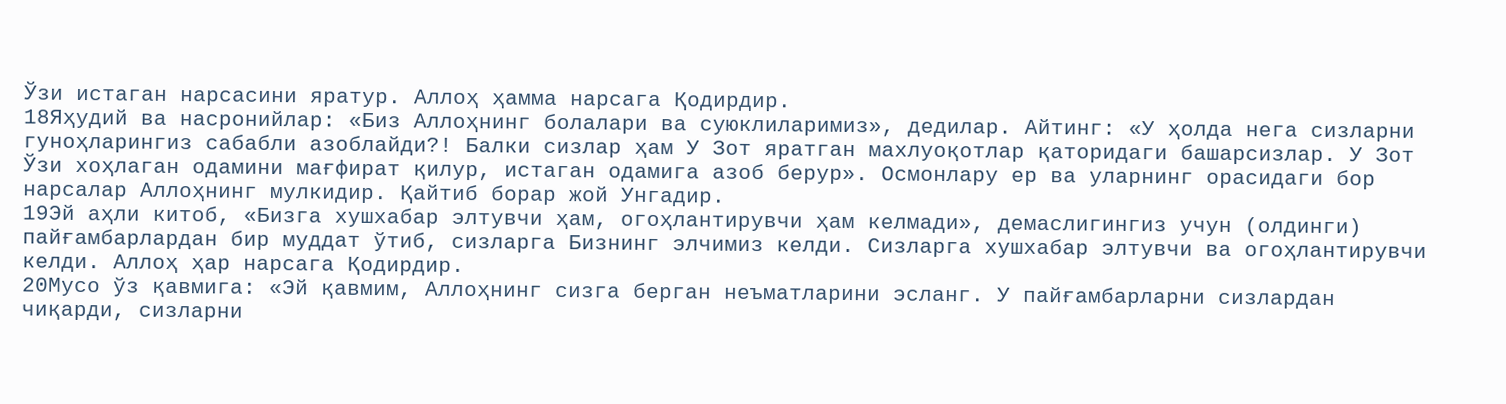Ўзи истаган нарсасини яратур. Аллоҳ ҳамма нарсага Қодирдир.
18Яҳудий ва насронийлар: «Биз Аллоҳнинг болалари ва суюклиларимиз», дедилар. Айтинг: «У ҳолда нега сизларни гуноҳларингиз сабабли азоблайди?! Балки сизлар ҳам У Зот яратган махлуоқотлар қаторидаги башарсизлар. У Зот Ўзи хоҳлаган одамини мағфират қилур, истаган одамига азоб берур». Осмонлару ер ва уларнинг орасидаги бор нарсалар Аллоҳнинг мулкидир. Қайтиб борар жой Унгадир.
19Эй аҳли китоб, «Бизга хушхабар элтувчи ҳам, огоҳлантирувчи ҳам келмади», демаслигингиз учун (олдинги) пайғамбарлардан бир муддат ўтиб, сизларга Бизнинг элчимиз келди. Сизларга хушхабар элтувчи ва огоҳлантирувчи келди. Аллоҳ ҳар нарсага Қодирдир.
20Мусо ўз қавмига: «Эй қавмим, Аллоҳнинг сизга берган неъматларини эсланг. У пайғамбарларни сизлардан чиқарди, сизларни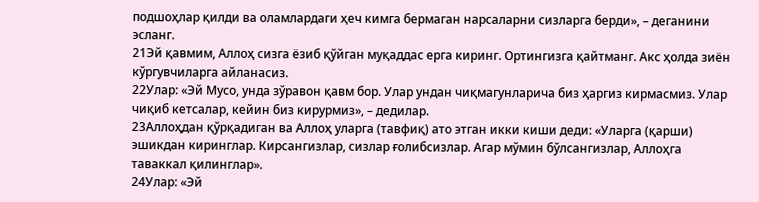подшоҳлар қилди ва оламлардаги ҳеч кимга бермаган нарсаларни сизларга берди», – деганини эсланг.
21Эй қавмим, Аллоҳ сизга ёзиб қўйган муқаддас ерга киринг. Ортингизга қайтманг. Акс ҳолда зиён кўргувчиларга айланасиз.
22Улар: «Эй Мусо, унда зўравон қавм бор. Улар ундан чиқмагунларича биз ҳаргиз кирмасмиз. Улар чиқиб кетсалар, кейин биз кирурмиз», – дедилар.
23Аллоҳдан қўрқадиган ва Аллоҳ уларга (тавфиқ) ато этган икки киши деди: «Уларга (қарши) эшикдан киринглар. Кирсангизлар, сизлар ғолибсизлар. Агар мўмин бўлсангизлар, Аллоҳга таваккал қилинглар».
24Улар: «Эй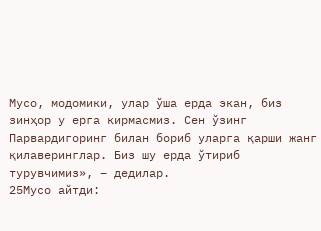Мусо, модомики, улар ўша ерда экан, биз зинҳор у ерга кирмасмиз. Сен ўзинг Парвардигоринг билан бориб уларга қарши жанг қилаверинглар. Биз шу ерда ўтириб турувчимиз», – дедилар.
25Мусо айтди: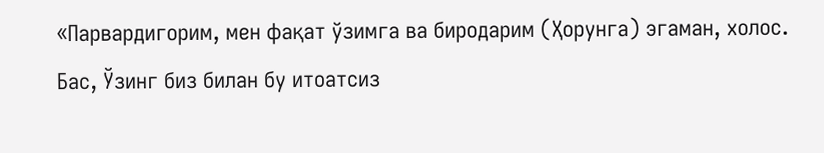«Парвардигорим, мен фақат ўзимга ва биродарим (Ҳорунга) эгаман, холос. Бас, Ўзинг биз билан бу итоатсиз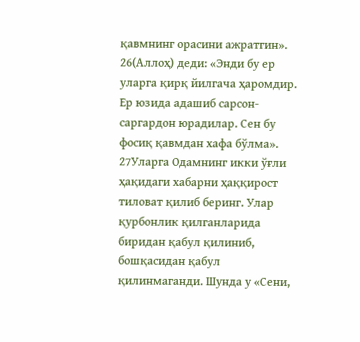қавмнинг орасини ажратгин».
26(Аллоҳ) деди: «Энди бу ер уларга қирқ йилгача ҳаромдир. Ер юзида адашиб сарсон-саргардон юрадилар. Сен бу фосиқ қавмдан хафа бўлма».
27Уларга Одамнинг икки ўғли ҳақидаги хабарни ҳаққирост тиловат қилиб беринг. Улар қурбонлик қилганларида биридан қабул қилиниб, бошқасидан қабул қилинмаганди. Шунда у «Сени,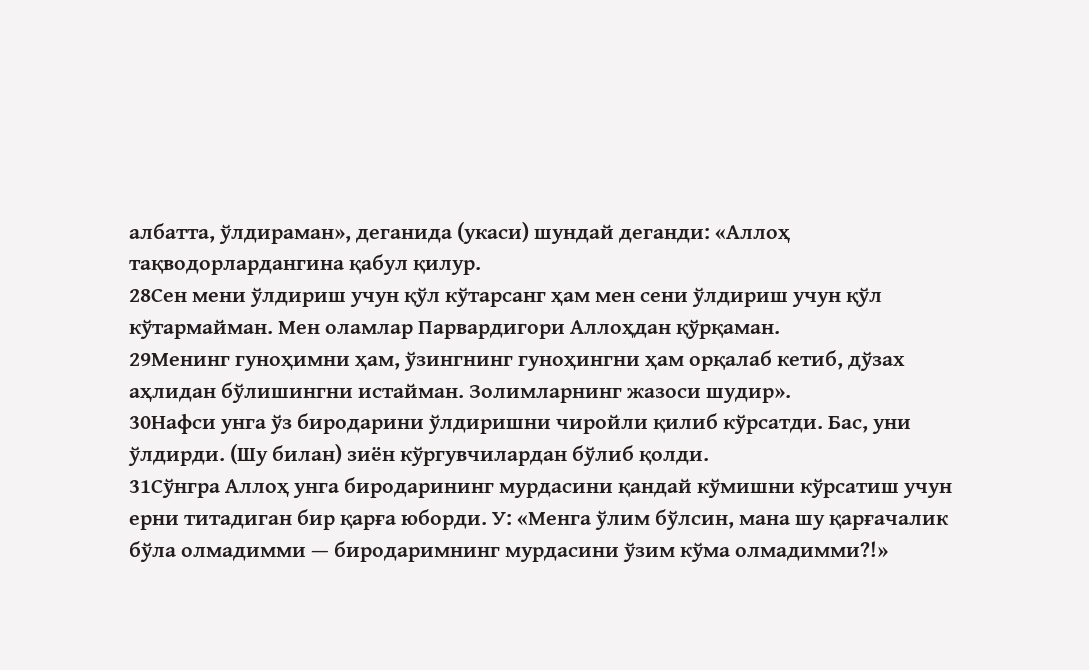албатта, ўлдираман», деганида (укаси) шундай деганди: «Аллоҳ тақводорлардангина қабул қилур.
28Сен мени ўлдириш учун қўл кўтарсанг ҳам мен сени ўлдириш учун қўл кўтармайман. Мен оламлар Парвардигори Аллоҳдан қўрқаман.
29Менинг гуноҳимни ҳам, ўзингнинг гуноҳингни ҳам орқалаб кетиб, дўзах аҳлидан бўлишингни истайман. Золимларнинг жазоси шудир».
30Нафси унга ўз биродарини ўлдиришни чиройли қилиб кўрсатди. Бас, уни ўлдирди. (Шу билан) зиён кўргувчилардан бўлиб қолди.
31Сўнгра Аллоҳ унга биродарининг мурдасини қандай кўмишни кўрсатиш учун ерни титадиган бир қарға юборди. У: «Менга ўлим бўлсин, мана шу қарғачалик бўла олмадимми — биродаримнинг мурдасини ўзим кўма олмадимми?!»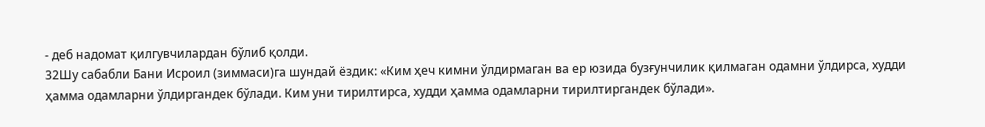- деб надомат қилгувчилардан бўлиб қолди.
32Шу сабабли Бани Исроил (зиммаси)га шундай ёздик: «Ким ҳеч кимни ўлдирмаган ва ер юзида бузғунчилик қилмаган одамни ўлдирса, худди ҳамма одамларни ўлдиргандек бўлади. Ким уни тирилтирса, худди ҳамма одамларни тирилтиргандек бўлади».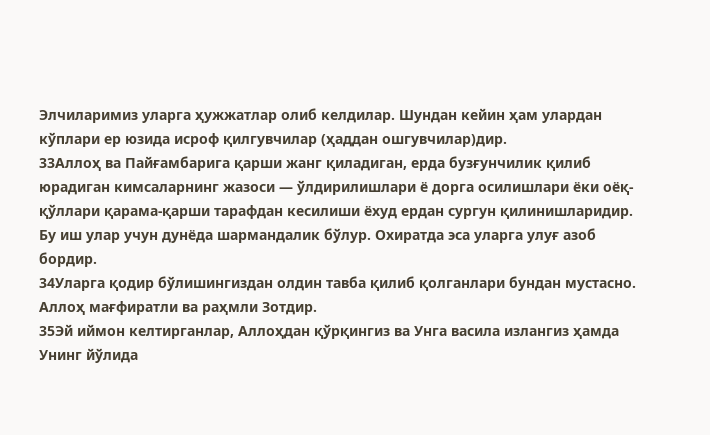Элчиларимиз уларга ҳужжатлар олиб келдилар. Шундан кейин ҳам улардан кўплари ер юзида исроф қилгувчилар (ҳаддан ошгувчилар)дир.
33Аллоҳ ва Пайғамбарига қарши жанг қиладиган, ерда бузғунчилик қилиб юрадиган кимсаларнинг жазоси — ўлдирилишлари ё дорга осилишлари ёки оёқ-қўллари қарама-қарши тарафдан кесилиши ёхуд ердан сургун қилинишларидир. Бу иш улар учун дунёда шармандалик бўлур. Охиратда эса уларга улуғ азоб бордир.
34Уларга қодир бўлишингиздан олдин тавба қилиб қолганлари бундан мустасно. Аллоҳ мағфиратли ва раҳмли Зотдир.
35Эй иймон келтирганлар, Аллоҳдан қўрқингиз ва Унга васила излангиз ҳамда Унинг йўлида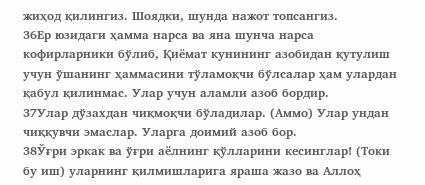жиҳод қилингиз. Шоядки, шунда нажот топсангиз.
36Ер юзидаги ҳамма нарса ва яна шунча нарса кофирларники бўлиб, Қиёмат кунининг азобидан қутулиш учун ўшанинг ҳаммасини тўламоқчи бўлсалар ҳам улардан қабул қилинмас. Улар учун аламли азоб бордир.
37Улар дўзахдан чиқмоқчи бўладилар. (Аммо) Улар ундан чиққувчи эмаслар. Уларга доимий азоб бор.
38Ўғри эркак ва ўғри аёлнинг қўлларини кесинглар! (Токи бу иш) уларнинг қилмишларига яраша жазо ва Аллоҳ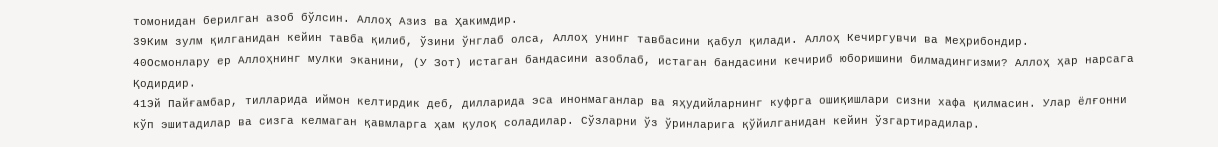томонидан берилган азоб бўлсин. Аллоҳ Азиз ва Ҳакимдир.
39Ким зулм қилганидан кейин тавба қилиб, ўзини ўнглаб олса, Аллоҳ унинг тавбасини қабул қилади. Аллоҳ Кечиргувчи ва Меҳрибондир.
40Осмонлару ер Аллоҳнинг мулки эканини, (У Зот) истаган бандасини азоблаб, истаган бандасини кечириб юборишини билмадингизми? Аллоҳ ҳар нарсага Қодирдир.
41Эй Пайғамбар, тилларида иймон келтирдик деб, дилларида эса инонмаганлар ва яҳудийларнинг куфрга ошиқишлари сизни хафа қилмасин. Улар ёлғонни кўп эшитадилар ва сизга келмаган қавмларга ҳам қулоқ соладилар. Сўзларни ўз ўринларига қўйилганидан кейин ўзгартирадилар.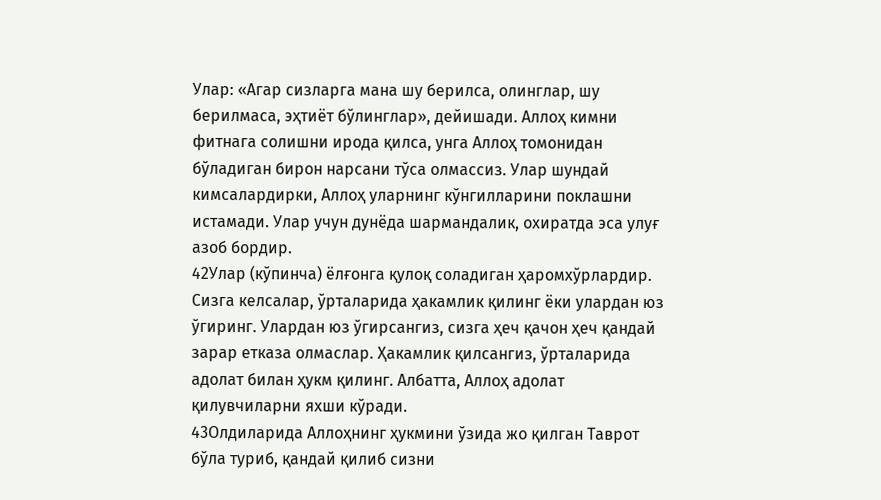Улар: «Агар сизларга мана шу берилса, олинглар, шу берилмаса, эҳтиёт бўлинглар», дейишади. Аллоҳ кимни фитнага солишни ирода қилса, унга Аллоҳ томонидан бўладиган бирон нарсани тўса олмассиз. Улар шундай кимсалардирки, Аллоҳ уларнинг кўнгилларини поклашни истамади. Улар учун дунёда шармандалик, охиратда эса улуғ азоб бордир.
42Улар (кўпинча) ёлғонга қулоқ соладиган ҳаромхўрлардир. Сизга келсалар, ўрталарида ҳакамлик қилинг ёки улардан юз ўгиринг. Улардан юз ўгирсангиз, сизга ҳеч қачон ҳеч қандай зарар етказа олмаслар. Ҳакамлик қилсангиз, ўрталарида адолат билан ҳукм қилинг. Албатта, Аллоҳ адолат қилувчиларни яхши кўради.
43Олдиларида Аллоҳнинг ҳукмини ўзида жо қилган Таврот бўла туриб, қандай қилиб сизни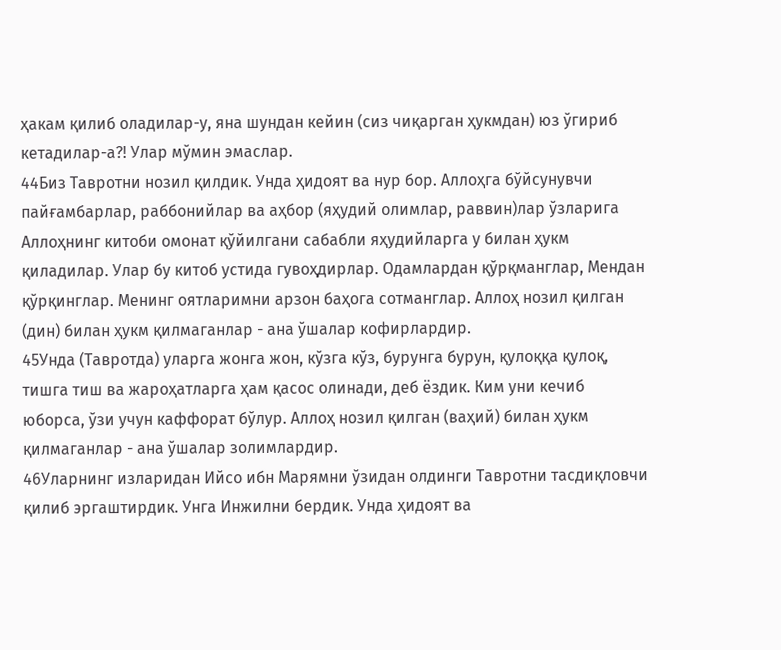ҳакам қилиб оладилар-у, яна шундан кейин (сиз чиқарган ҳукмдан) юз ўгириб кетадилар-а?! Улар мўмин эмаслар.
44Биз Тавротни нозил қилдик. Унда ҳидоят ва нур бор. Аллоҳга бўйсунувчи пайғамбарлар, раббонийлар ва аҳбор (яҳудий олимлар, раввин)лар ўзларига Аллоҳнинг китоби омонат қўйилгани сабабли яҳудийларга у билан ҳукм қиладилар. Улар бу китоб устида гувоҳдирлар. Одамлардан қўрқманглар, Мендан қўрқинглар. Менинг оятларимни арзон баҳога сотманглар. Аллоҳ нозил қилган (дин) билан ҳукм қилмаганлар - ана ўшалар кофирлардир.
45Унда (Тавротда) уларга жонга жон, кўзга кўз, бурунга бурун, қулоққа қулоқ, тишга тиш ва жароҳатларга ҳам қасос олинади, деб ёздик. Ким уни кечиб юборса, ўзи учун каффорат бўлур. Аллоҳ нозил қилган (ваҳий) билан ҳукм қилмаганлар - ана ўшалар золимлардир.
46Уларнинг изларидан Ийсо ибн Марямни ўзидан олдинги Тавротни тасдиқловчи қилиб эргаштирдик. Унга Инжилни бердик. Унда ҳидоят ва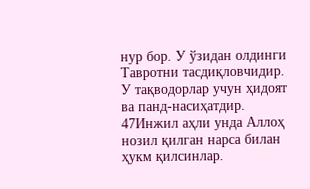нур бор. У ўзидан олдинги Тавротни тасдиқловчидир. У тақводорлар учун ҳидоят ва панд-насиҳатдир.
47Инжил аҳли унда Аллоҳ нозил қилган нарса билан ҳукм қилсинлар.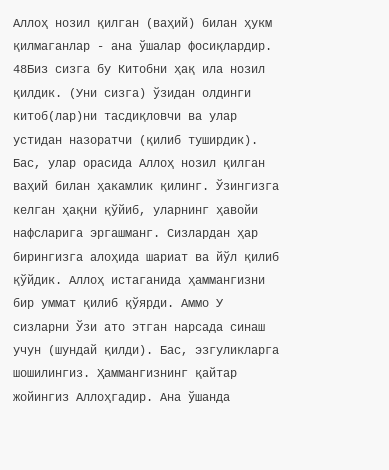Аллоҳ нозил қилган (ваҳий) билан ҳукм қилмаганлар - ана ўшалар фосиқлардир.
48Биз сизга бу Китобни ҳақ ила нозил қилдик. (Уни сизга) ўзидан олдинги китоб(лар)ни тасдиқловчи ва улар устидан назоратчи (қилиб туширдик). Бас, улар орасида Аллоҳ нозил қилган ваҳий билан ҳакамлик қилинг. Ўзингизга келган ҳақни қўйиб, уларнинг ҳавойи нафсларига эргашманг. Сизлардан ҳар бирингизга алоҳида шариат ва йўл қилиб қўйдик. Аллоҳ истаганида ҳаммангизни бир уммат қилиб қўярди. Аммо У сизларни Ўзи ато этган нарсада синаш учун (шундай қилди). Бас, эзгуликларга шошилингиз. Ҳаммангизнинг қайтар жойингиз Аллоҳгадир. Ана ўшанда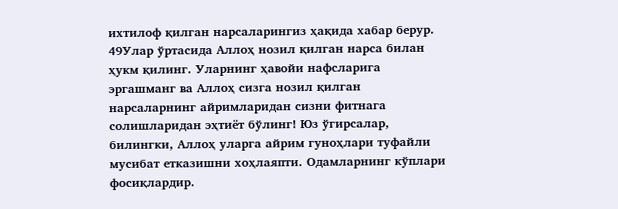ихтилоф қилган нарсаларингиз ҳақида хабар берур.
49Улар ўртасида Аллоҳ нозил қилган нарса билан ҳукм қилинг. Уларнинг ҳавойи нафсларига эргашманг ва Аллоҳ сизга нозил қилган нарсаларнинг айримларидан сизни фитнага солишларидан эҳтиёт бўлинг! Юз ўгирсалар, билингки, Аллоҳ уларга айрим гуноҳлари туфайли мусибат етказишни хоҳлаяпти. Одамларнинг кўплари фосиқлардир.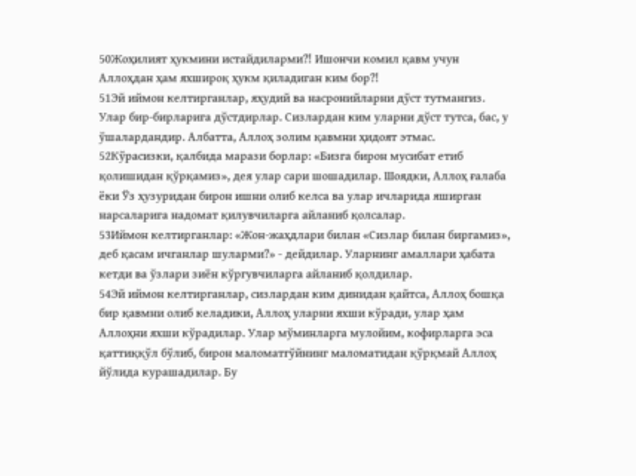50Жоҳилият ҳукмини истайдиларми?! Ишончи комил қавм учун Аллоҳдан ҳам яхшироқ ҳукм қиладиган ким бор?!
51Эй иймон келтирганлар, яҳудий ва насронийларни дўст тутмангиз. Улар бир-бирларига дўстдирлар. Сизлардан ким уларни дўст тутса, бас, у ўшалардандир. Албатта, Аллоҳ золим қавмни ҳидоят этмас.
52Кўрасизки, қалбида марази борлар: «Бизга бирон мусибат етиб қолишидан қўрқамиз», дея улар сари шошадилар. Шоядки, Аллоҳ ғалаба ёки Ўз ҳузуридан бирон ишни олиб келса ва улар ичларида яширган нарсаларига надомат қилувчиларга айланиб қолсалар.
53Иймон келтирганлар: «Жон-жаҳдлари билан «Сизлар билан биргамиз», деб қасам ичганлар шуларми?» - дейдилар. Уларнинг амаллари ҳабата кетди ва ўзлари зиён кўргувчиларга айланиб қолдилар.
54Эй иймон келтирганлар, сизлардан ким динидан қайтса, Аллоҳ бошқа бир қавмни олиб келадики, Аллоҳ уларни яхши кўради, улар ҳам Аллоҳни яхши кўрадилар. Улар мўминларга мулойим, кофирларга эса қаттиққўл бўлиб, бирон маломатгўйнинг маломатидан қўрқмай Аллоҳ йўлида курашадилар. Бу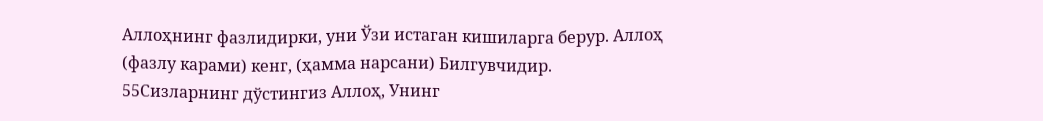Аллоҳнинг фазлидирки, уни Ўзи истаган кишиларга берур. Аллоҳ (фазлу карами) кенг, (ҳамма нарсани) Билгувчидир.
55Сизларнинг дўстингиз Аллоҳ, Унинг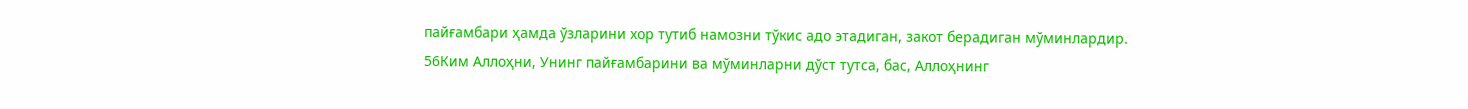пайғамбари ҳамда ўзларини хор тутиб намозни тўкис адо этадиган, закот берадиган мўминлардир.
56Ким Аллоҳни, Унинг пайғамбарини ва мўминларни дўст тутса, бас, Аллоҳнинг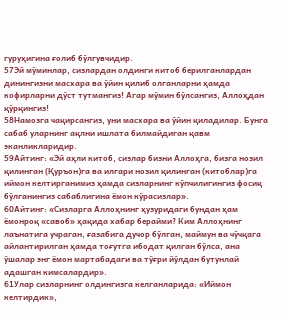гуруҳигина ғолиб бўлгувчидир.
57Эй мўминлар, сизлардан олдинги китоб берилганлардан динингизни масхара ва ўйин қилиб олганларни ҳамда кофирларни дўст тутмангиз! Агар мўмин бўлсангиз, Аллоҳдан қўрқингиз!
58Намозга чақирсангиз, уни масхара ва ўйин қиладилар. Бунга сабаб уларнинг ақлни ишлата билмайдиган қавм эканликларидир.
59Айтинг: «Эй аҳли китоб, сизлар бизни Аллоҳга, бизга нозил қилинган (Қуръон)га ва илгари нозил қилинган (китоблар)га иймон келтирганимиз ҳамда сизларнинг кўпчилигингиз фосиқ бўлганингиз сабаблигина ёмон кўрасизлар».
60Айтинг: «Сизларга Аллоҳнинг ҳузуридаги бундан ҳам ёмонроқ «савоб» ҳақида хабар берайми? Ким Аллоҳнинг лаънатига учраган, ғазабига дучор бўлган, маймун ва чўчқага айлантирилган ҳамда тоғутга ибодат қилган бўлса, ана ўшалар энг ёмон мартабадаги ва тўғри йўлдан бутунлай адашган кимсалардир».
61Улар сизларнинг олдингизга келганларида: «Иймон келтирдик»,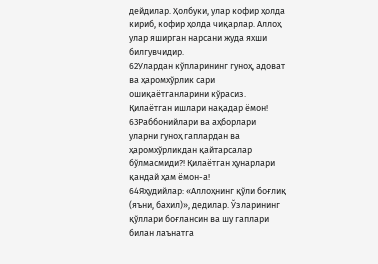дейдилар. Ҳолбуки, улар кофир ҳолда кириб, кофир ҳолда чиқарлар. Аллоҳ улар яширган нарсани жуда яхши билгувчидир.
62Улардан кўпларининг гуноҳ, адоват ва ҳаромхўрлик сари ошиқаётганларини кўрасиз. Қилаётган ишлари нақадар ёмон!
63Раббонийлари ва аҳборлари уларни гуноҳ гаплардан ва ҳаромхўрликдан қайтарсалар бўлмасмиди?! Қилаётган ҳунарлари қандай ҳам ёмон-а!
64Яҳудийлар: «Аллоҳнинг қўли боғлиқ (яъни, бахил)», дедилар. Ўзларининг қўллари боғлансин ва шу гаплари билан лаънатга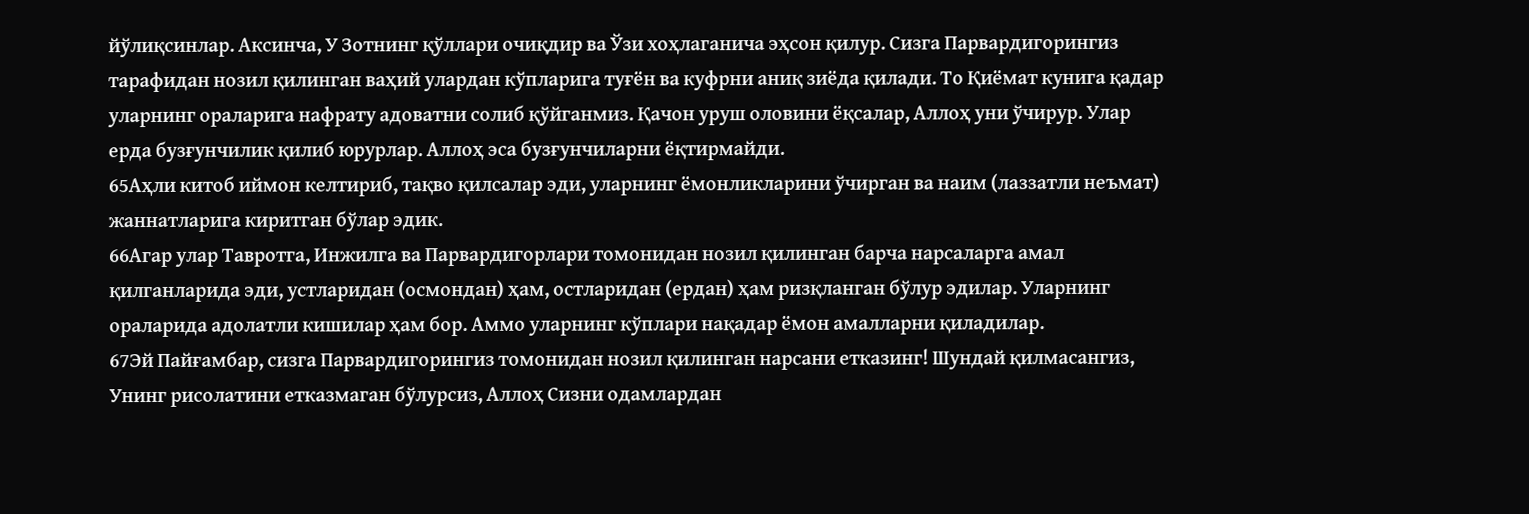йўлиқсинлар. Аксинча, У Зотнинг қўллари очиқдир ва Ўзи хоҳлаганича эҳсон қилур. Сизга Парвардигорингиз тарафидан нозил қилинган ваҳий улардан кўпларига туғён ва куфрни аниқ зиёда қилади. То Қиёмат кунига қадар уларнинг ораларига нафрату адоватни солиб қўйганмиз. Қачон уруш оловини ёқсалар, Аллоҳ уни ўчирур. Улар ерда бузғунчилик қилиб юрурлар. Аллоҳ эса бузғунчиларни ёқтирмайди.
65Аҳли китоб иймон келтириб, тақво қилсалар эди, уларнинг ёмонликларини ўчирган ва наим (лаззатли неъмат) жаннатларига киритган бўлар эдик.
66Агар улар Тавротга, Инжилга ва Парвардигорлари томонидан нозил қилинган барча нарсаларга амал қилганларида эди, устларидан (осмондан) ҳам, остларидан (ердан) ҳам ризқланган бўлур эдилар. Уларнинг ораларида адолатли кишилар ҳам бор. Аммо уларнинг кўплари нақадар ёмон амалларни қиладилар.
67Эй Пайғамбар, сизга Парвардигорингиз томонидан нозил қилинган нарсани етказинг! Шундай қилмасангиз, Унинг рисолатини етказмаган бўлурсиз, Аллоҳ Сизни одамлардан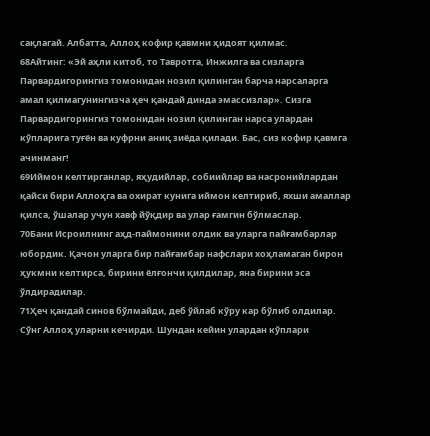сақлагай. Албатта, Аллоҳ кофир қавмни ҳидоят қилмас.
68Айтинг: «Эй аҳли китоб, то Тавротга, Инжилга ва сизларга Парвардигорингиз томонидан нозил қилинган барча нарсаларга амал қилмагунингизча ҳеч қандай динда эмассизлар». Сизга Парвардигорингиз томонидан нозил қилинган нарса улардан кўпларига туғён ва куфрни аниқ зиёда қилади. Бас, сиз кофир қавмга ачинманг!
69Иймон келтирганлар, яҳудийлар, собиийлар ва насронийлардан қайси бири Аллоҳга ва охират кунига иймон келтириб, яхши амаллар қилса, ўшалар учун хавф йўқдир ва улар ғамгин бўлмаслар.
70Бани Исроилнинг аҳд-паймонини олдик ва уларга пайғамбарлар юбордик. Қачон уларга бир пайғамбар нафслари хоҳламаган бирон ҳукмни келтирса, бирини ёлғончи қилдилар, яна бирини эса ўлдирадилар.
71Ҳеч қандай синов бўлмайди, деб ўйлаб кўру кар бўлиб олдилар. Сўнг Аллоҳ уларни кечирди. Шундан кейин улардан кўплари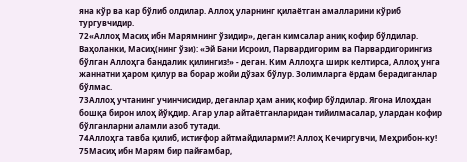яна кўр ва кар бўлиб олдилар. Аллоҳ уларнинг қилаётган амалларини кўриб тургувчидир.
72«Аллоҳ Масиҳ ибн Марямнинг ўзидир», деган кимсалар аниқ кофир бўлдилар. Ваҳоланки, Масиҳ(нинг ўзи): «Эй Бани Исроил, Парвардигорим ва Парвардигорингиз бўлган Аллоҳга бандалик қилингиз!» - деган. Ким Аллоҳга ширк келтирса, Аллоҳ унга жаннатни ҳаром қилур ва борар жойи дўзах бўлур. Золимларга ёрдам берадиганлар бўлмас.
73Аллоҳ учтанинг учинчисидир, деганлар ҳам аниқ кофир бўлдилар. Ягона Илоҳдан бошқа бирон илоҳ йўқдир. Агар улар айтаётганларидан тийилмасалар, улардан кофир бўлганларни аламли азоб тутади.
74Аллоҳга тавба қилиб, истиғфор айтмайдиларми?! Аллоҳ Кечиргувчи, Меҳрибон-ку!
75Масиҳ ибн Марям бир пайғамбар,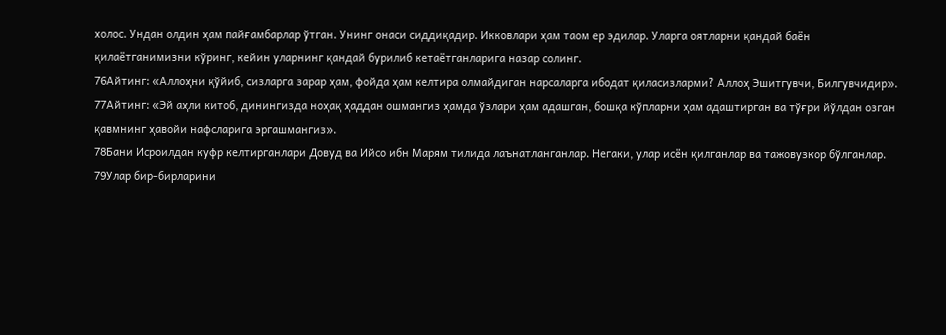холос. Ундан олдин ҳам пайғамбарлар ўтган. Унинг онаси сиддиқадир. Икковлари ҳам таом ер эдилар. Уларга оятларни қандай баён қилаётганимизни кўринг, кейин уларнинг қандай бурилиб кетаётганларига назар солинг.
76Айтинг: «Аллоҳни қўйиб, сизларга зарар ҳам, фойда ҳам келтира олмайдиган нарсаларга ибодат қиласизларми? Аллоҳ Эшитгувчи, Билгувчидир».
77Айтинг: «Эй аҳли китоб, динингизда ноҳақ ҳаддан ошмангиз ҳамда ўзлари ҳам адашган, бошқа кўпларни ҳам адаштирган ва тўғри йўлдан озган қавмнинг ҳавойи нафсларига эргашмангиз».
78Бани Исроилдан куфр келтирганлари Довуд ва Ийсо ибн Марям тилида лаънатланганлар. Негаки, улар исён қилганлар ва тажовузкор бўлганлар.
79Улар бир-бирларини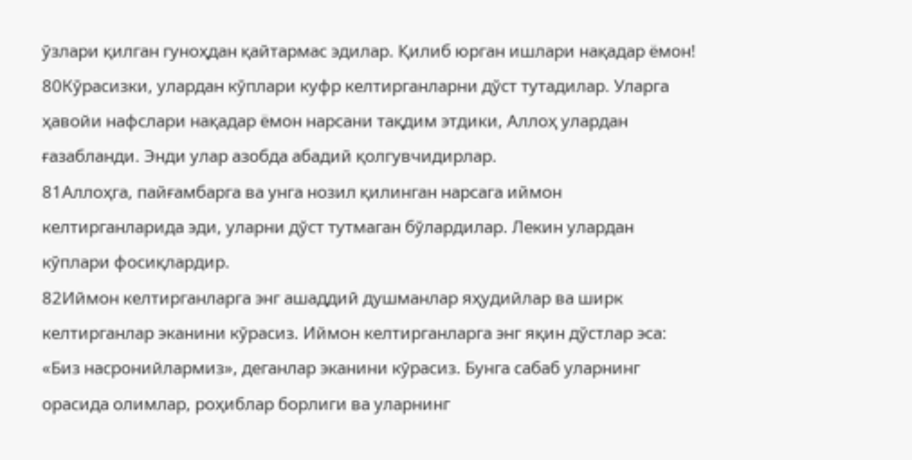ўзлари қилган гуноҳдан қайтармас эдилар. Қилиб юрган ишлари нақадар ёмон!
80Кўрасизки, улардан кўплари куфр келтирганларни дўст тутадилар. Уларга ҳавойи нафслари нақадар ёмон нарсани тақдим этдики, Аллоҳ улардан ғазабланди. Энди улар азобда абадий қолгувчидирлар.
81Аллоҳга, пайғамбарга ва унга нозил қилинган нарсага иймон келтирганларида эди, уларни дўст тутмаган бўлардилар. Лекин улардан кўплари фосиқлардир.
82Иймон келтирганларга энг ашаддий душманлар яҳудийлар ва ширк келтирганлар эканини кўрасиз. Иймон келтирганларга энг яқин дўстлар эса: «Биз насронийлармиз», деганлар эканини кўрасиз. Бунга сабаб уларнинг орасида олимлар, роҳиблар борлиги ва уларнинг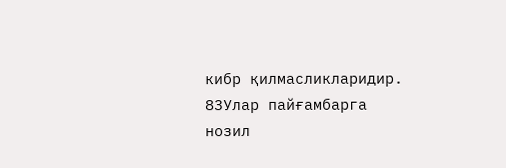кибр қилмасликларидир.
83Улар пайғамбарга нозил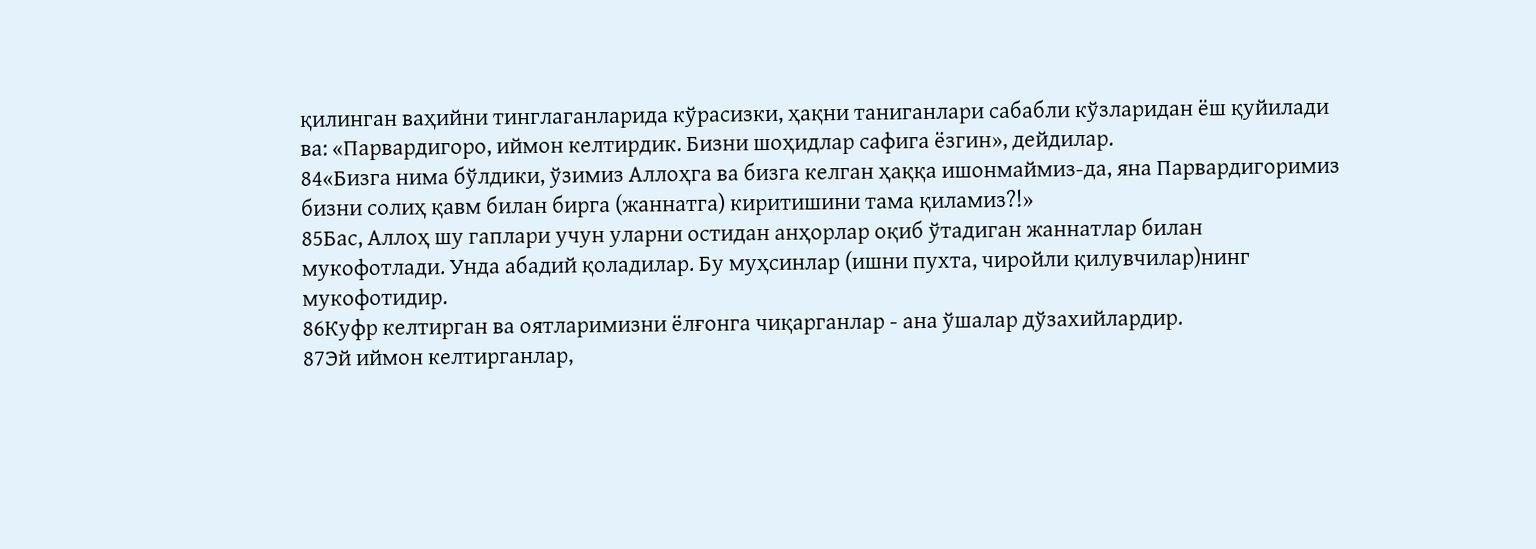қилинган ваҳийни тинглаганларида кўрасизки, ҳақни таниганлари сабабли кўзларидан ёш қуйилади ва: «Парвардигоро, иймон келтирдик. Бизни шоҳидлар сафига ёзгин», дейдилар.
84«Бизга нима бўлдики, ўзимиз Аллоҳга ва бизга келган ҳаққа ишонмаймиз-да, яна Парвардигоримиз бизни солиҳ қавм билан бирга (жаннатга) киритишини тама қиламиз?!»
85Бас, Аллоҳ шу гаплари учун уларни остидан анҳорлар оқиб ўтадиган жаннатлар билан мукофотлади. Унда абадий қоладилар. Бу муҳсинлар (ишни пухта, чиройли қилувчилар)нинг мукофотидир.
86Куфр келтирган ва оятларимизни ёлғонга чиқарганлар - ана ўшалар дўзахийлардир.
87Эй иймон келтирганлар,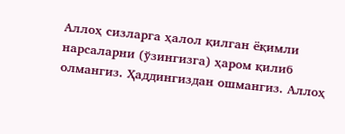Аллоҳ сизларга ҳалол қилган ёқимли нарсаларни (ўзингизга) ҳаром қилиб олмангиз. Ҳаддингиздан ошмангиз. Аллоҳ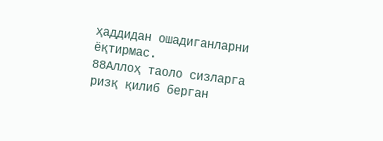ҳаддидан ошадиганларни ёқтирмас.
88Аллоҳ таоло сизларга ризқ қилиб берган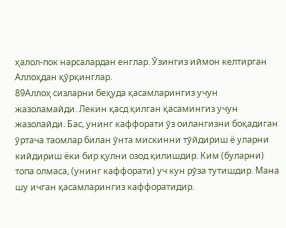ҳалол-пок нарсалардан енглар. Ўзингиз иймон келтирган Аллоҳдан қўрқинглар.
89Аллоҳ сизларни беҳуда қасамларингиз учун жазоламайди. Лекин қасд қилган қасамингиз учун жазолайди. Бас, унинг каффорати ўз оилангизни боқадиган ўртача таомлар билан ўнта мискинни тўйдириш ё уларни кийдириш ёки бир қулни озод қилишдир. Ким (буларни) топа олмаса, (унинг каффорати) уч кун рўза тутишдир. Мана шу ичган қасамларингиз каффоратидир.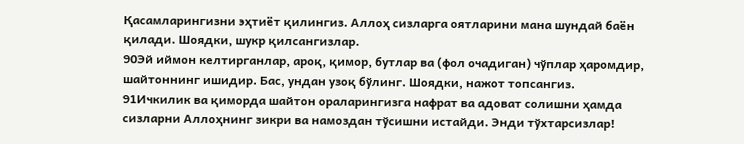Қасамларингизни эҳтиёт қилингиз. Аллоҳ сизларга оятларини мана шундай баён қилади. Шоядки, шукр қилсангизлар.
90Эй иймон келтирганлар, ароқ, қимор, бутлар ва (фол очадиган) чўплар ҳаромдир, шайтоннинг ишидир. Бас, ундан узоқ бўлинг. Шоядки, нажот топсангиз.
91Ичкилик ва қиморда шайтон ораларингизга нафрат ва адоват солишни ҳамда сизларни Аллоҳнинг зикри ва намоздан тўсишни истайди. Энди тўхтарсизлар!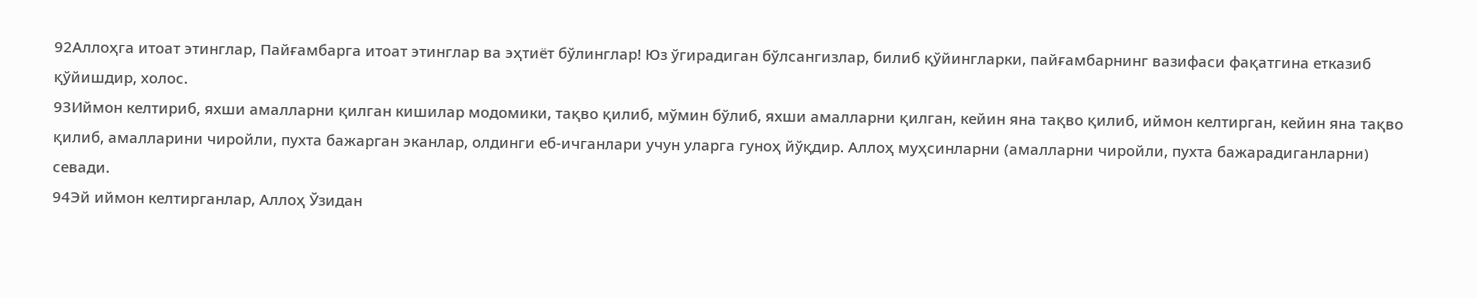92Аллоҳга итоат этинглар, Пайғамбарга итоат этинглар ва эҳтиёт бўлинглар! Юз ўгирадиган бўлсангизлар, билиб қўйингларки, пайғамбарнинг вазифаси фақатгина етказиб қўйишдир, холос.
93Иймон келтириб, яхши амалларни қилган кишилар модомики, тақво қилиб, мўмин бўлиб, яхши амалларни қилган, кейин яна тақво қилиб, иймон келтирган, кейин яна тақво қилиб, амалларини чиройли, пухта бажарган эканлар, олдинги еб-ичганлари учун уларга гуноҳ йўқдир. Аллоҳ муҳсинларни (амалларни чиройли, пухта бажарадиганларни) севади.
94Эй иймон келтирганлар, Аллоҳ Ўзидан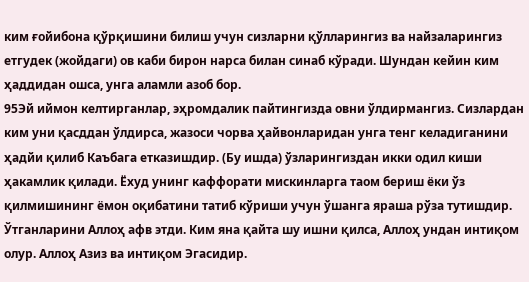ким ғойибона қўрқишини билиш учун сизларни қўлларингиз ва найзаларингиз етгудек (жойдаги) ов каби бирон нарса билан синаб кўради. Шундан кейин ким ҳаддидан ошса, унга аламли азоб бор.
95Эй иймон келтирганлар, эҳромдалик пайтингизда овни ўлдирмангиз. Сизлардан ким уни қасддан ўлдирса, жазоси чорва ҳайвонларидан унга тенг келадиганини ҳадйи қилиб Каъбага етказишдир. (Бу ишда) ўзларингиздан икки одил киши ҳакамлик қилади. Ёхуд унинг каффорати мискинларга таом бериш ёки ўз қилмишининг ёмон оқибатини татиб кўриши учун ўшанга яраша рўза тутишдир. Ўтганларини Аллоҳ афв этди. Ким яна қайта шу ишни қилса, Аллоҳ ундан интиқом олур. Аллоҳ Азиз ва интиқом Эгасидир.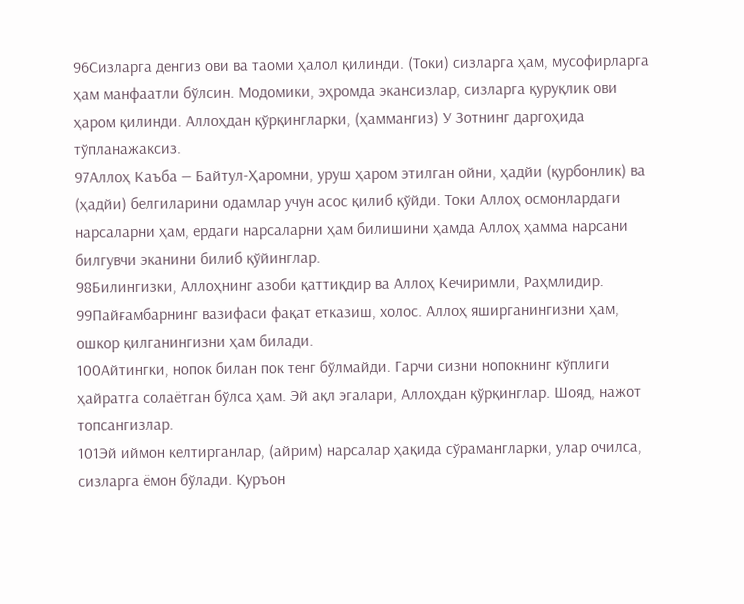96Сизларга денгиз ови ва таоми ҳалол қилинди. (Токи) сизларга ҳам, мусофирларга ҳам манфаатли бўлсин. Модомики, эҳромда экансизлар, сизларга қуруқлик ови ҳаром қилинди. Аллоҳдан қўрқингларки, (ҳаммангиз) У Зотнинг даргоҳида тўпланажаксиз.
97Аллоҳ Каъба — Байтул-Ҳаромни, уруш ҳаром этилган ойни, ҳадйи (қурбонлик) ва (ҳадйи) белгиларини одамлар учун асос қилиб қўйди. Токи Аллоҳ осмонлардаги нарсаларни ҳам, ердаги нарсаларни ҳам билишини ҳамда Аллоҳ ҳамма нарсани билгувчи эканини билиб қўйинглар.
98Билингизки, Аллоҳнинг азоби қаттиқдир ва Аллоҳ Кечиримли, Раҳмлидир.
99Пайғамбарнинг вазифаси фақат етказиш, холос. Аллоҳ яширганингизни ҳам, ошкор қилганингизни ҳам билади.
100Айтингки, нопок билан пок тенг бўлмайди. Гарчи сизни нопокнинг кўплиги ҳайратга солаётган бўлса ҳам. Эй ақл эгалари, Аллоҳдан қўрқинглар. Шояд, нажот топсангизлар.
101Эй иймон келтирганлар, (айрим) нарсалар ҳақида сўрамангларки, улар очилса, сизларга ёмон бўлади. Қуръон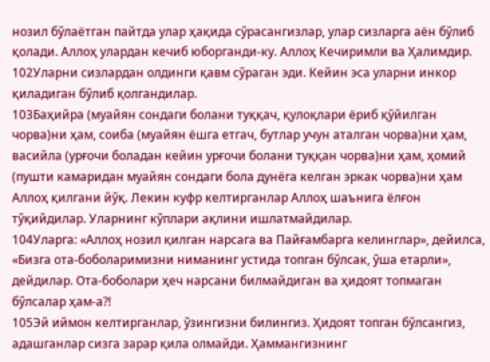нозил бўлаётган пайтда улар ҳақида сўрасангизлар, улар сизларга аён бўлиб қолади. Аллоҳ улардан кечиб юборганди-ку. Аллоҳ Кечиримли ва Ҳалимдир.
102Уларни сизлардан олдинги қавм сўраган эди. Кейин эса уларни инкор қиладиган бўлиб қолгандилар.
103Баҳийра (муайян сондаги болани туққач, қулоқлари ёриб қўйилган чорва)ни ҳам, соиба (муайян ёшга етгач, бутлар учун аталган чорва)ни ҳам, васийла (урғочи боладан кейин урғочи болани туққан чорва)ни ҳам, ҳомий (пушти камаридан муайян сондаги бола дунёга келган эркак чорва)ни ҳам Аллоҳ қилгани йўқ. Лекин куфр келтирганлар Аллоҳ шаънига ёлғон тўқийдилар. Уларнинг кўплари ақлини ишлатмайдилар.
104Уларга: «Аллоҳ нозил қилган нарсага ва Пайғамбарга келинглар», дейилса, «Бизга ота-боболаримизни ниманинг устида топган бўлсак, ўша етарли», дейдилар. Ота-боболари ҳеч нарсани билмайдиган ва ҳидоят топмаган бўлсалар ҳам-а?!
105Эй иймон келтирганлар, ўзингизни билингиз. Ҳидоят топган бўлсангиз, адашганлар сизга зарар қила олмайди. Ҳаммангизнинг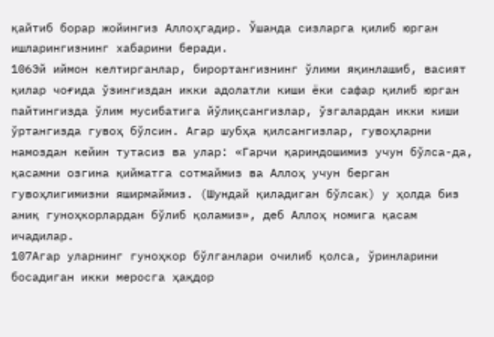қайтиб борар жойингиз Аллоҳгадир. Ўшанда сизларга қилиб юрган ишларингизнинг хабарини беради.
106Эй иймон келтирганлар, бирортангизнинг ўлими яқинлашиб, васият қилар чоғида ўзингиздан икки адолатли киши ёки сафар қилиб юрган пайтингизда ўлим мусибатига йўлиқсангизлар, ўзгалардан икки киши ўртангизда гувоҳ бўлсин. Агар шубҳа қилсангизлар, гувоҳларни намоздан кейин тутасиз ва улар: «Гарчи қариндошимиз учун бўлса-да, қасамни озгина қийматга сотмаймиз ва Аллоҳ учун берган гувоҳлигимизни яширмаймиз. (Шундай қиладиган бўлсак) у ҳолда биз аниқ гуноҳкорлардан бўлиб қоламиз», деб Аллоҳ номига қасам ичадилар.
107Агар уларнинг гуноҳкор бўлганлари очилиб қолса, ўринларини босадиган икки меросга ҳақдор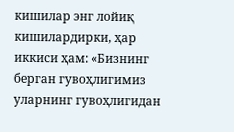кишилар энг лойиқ кишилардирки, ҳар иккиси ҳам: «Бизнинг берган гувоҳлигимиз уларнинг гувоҳлигидан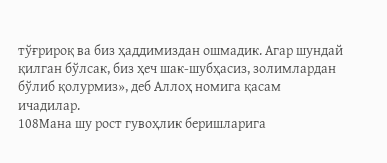тўғрироқ ва биз ҳаддимиздан ошмадик. Агар шундай қилган бўлсак, биз ҳеч шак-шубҳасиз, золимлардан бўлиб қолурмиз», деб Аллоҳ номига қасам ичадилар.
108Мана шу рост гувоҳлик беришларига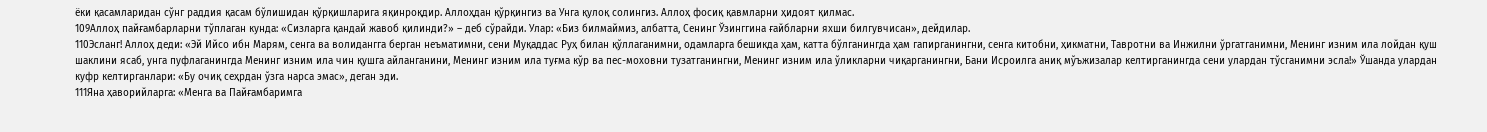ёки қасамларидан сўнг раддия қасам бўлишидан қўрқишларига яқинроқдир. Аллоҳдан қўрқингиз ва Унга қулоқ солингиз. Аллоҳ фосиқ қавмларни ҳидоят қилмас.
109Аллоҳ пайғамбарларни тўплаган кунда: «Сизларга қандай жавоб қилинди?» – деб сўрайди. Улар: «Биз билмаймиз, албатта, Сенинг Ўзинггина ғайбларни яхши билгувчисан», дейдилар.
110Эсланг! Аллоҳ деди: «Эй Ийсо ибн Марям, сенга ва волидангга берган неъматимни, сени Муқаддас Руҳ билан қўллаганимни, одамларга бешикда ҳам, катта бўлганингда ҳам гапирганингни, сенга китобни, ҳикматни, Тавротни ва Инжилни ўргатганимни, Менинг изним ила лойдан қуш шаклини ясаб, унга пуфлаганингда Менинг изним ила чин қушга айланганини, Менинг изним ила туғма кўр ва пес-моховни тузатганингни, Менинг изним ила ўликларни чиқарганингни, Бани Исроилга аниқ мўъжизалар келтирганингда сени улардан тўсганимни эсла!» Ўшанда улардан куфр келтирганлари: «Бу очиқ сеҳрдан ўзга нарса эмас», деган эди.
111Яна ҳаворийларга: «Менга ва Пайғамбаримга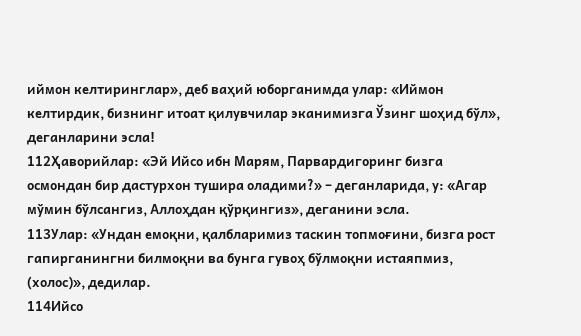иймон келтиринглар», деб ваҳий юборганимда улар: «Иймон келтирдик, бизнинг итоат қилувчилар эканимизга Ўзинг шоҳид бўл», деганларини эсла!
112Ҳаворийлар: «Эй Ийсо ибн Марям, Парвардигоринг бизга осмондан бир дастурхон тушира оладими?» – деганларида, у: «Агар мўмин бўлсангиз, Аллоҳдан қўрқингиз», деганини эсла.
113Улар: «Ундан емоқни, қалбларимиз таскин топмоғини, бизга рост гапирганингни билмоқни ва бунга гувоҳ бўлмоқни истаяпмиз, (холос)», дедилар.
114Ийсо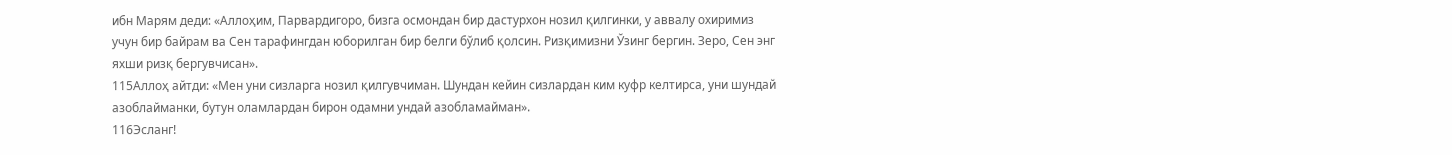ибн Марям деди: «Аллоҳим, Парвардигоро, бизга осмондан бир дастурхон нозил қилгинки, у аввалу охиримиз учун бир байрам ва Сен тарафингдан юборилган бир белги бўлиб қолсин. Ризқимизни Ўзинг бергин. Зеро, Сен энг яхши ризқ бергувчисан».
115Аллоҳ айтди: «Мен уни сизларга нозил қилгувчиман. Шундан кейин сизлардан ким куфр келтирса, уни шундай азоблайманки, бутун оламлардан бирон одамни ундай азобламайман».
116Эсланг!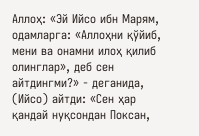Аллоҳ: «Эй Ийсо ибн Марям, одамларга: «Аллоҳни қўйиб, мени ва онамни илоҳ қилиб олинглар», деб сен айтдингми?» - деганида, (Ийсо) айтди: «Сен ҳар қандай нуқсондан Поксан,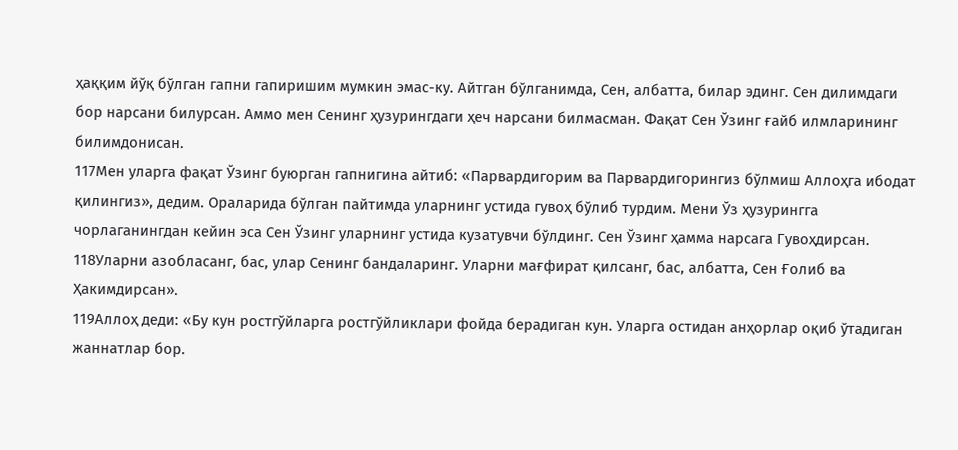ҳаққим йўқ бўлган гапни гапиришим мумкин эмас-ку. Айтган бўлганимда, Сен, албатта, билар эдинг. Сен дилимдаги бор нарсани билурсан. Аммо мен Сенинг ҳузурингдаги ҳеч нарсани билмасман. Фақат Сен Ўзинг ғайб илмларининг билимдонисан.
117Мен уларга фақат Ўзинг буюрган гапнигина айтиб: «Парвардигорим ва Парвардигорингиз бўлмиш Аллоҳга ибодат қилингиз», дедим. Ораларида бўлган пайтимда уларнинг устида гувоҳ бўлиб турдим. Мени Ўз ҳузурингга чорлаганингдан кейин эса Сен Ўзинг уларнинг устида кузатувчи бўлдинг. Сен Ўзинг ҳамма нарсага Гувоҳдирсан.
118Уларни азобласанг, бас, улар Сенинг бандаларинг. Уларни мағфират қилсанг, бас, албатта, Сен Ғолиб ва Ҳакимдирсан».
119Аллоҳ деди: «Бу кун ростгўйларга ростгўйликлари фойда берадиган кун. Уларга остидан анҳорлар оқиб ўтадиган жаннатлар бор.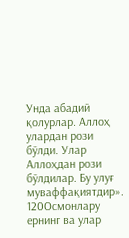Унда абадий қолурлар. Аллоҳ улардан рози бўлди. Улар Аллоҳдан рози бўлдилар. Бу улуғ муваффақиятдир».
120Осмонлару ернинг ва улар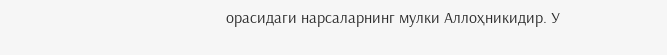орасидаги нарсаларнинг мулки Аллоҳникидир. У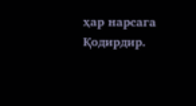ҳар нарсага Қодирдир.